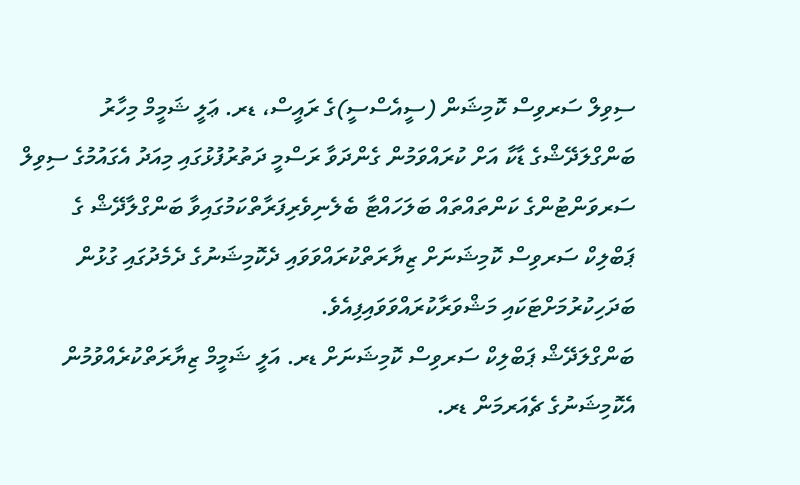ސިވިލް ސަރވިސް ކޮމިޝަން (ސީއެސްސީ)ގެ ރައީސް، ޑރ. ޢަލީ ޝަމީމް މިހާރު ބަންގްލަދޭޝްގެ ޑާކާ އަށް ކުރައްވަމުން ގެންދަވާ ރަސްމީ ދަތުރުފުޅުގައި މިއަދު އެގައުމުގެ ސިވިލް ސަރވަންޓުންގެ ކަންތައްތައް ބަލަހައްޓާ ބެލެނިވެރިފަރާތްކަމުގައިވާ ބަންގްލާދޭޝް ގެ ޕަބްލިކް ސަރވިސް ކޮމިޝަނަށް ޒިޔާރަތްކުރައްވަވައި ދެކޮމިޝަނުގެ ދެމެދުގައި ގުޅުން ބަދަހިކުރުމަށްޓަކައި މަޝްވަރާކުރައްވަވައިފިއެވެ.
ބަންގްލަދޭޝް ޕަބްލިކް ސަރވިސް ކޮމިޝަނަށް ޑރ. އަލީ ޝަމީމް ޒިޔާރަތްކުރެއްވުމުން އެކޮމިޝަނުގެ ޗެއަރމަން ޑރ.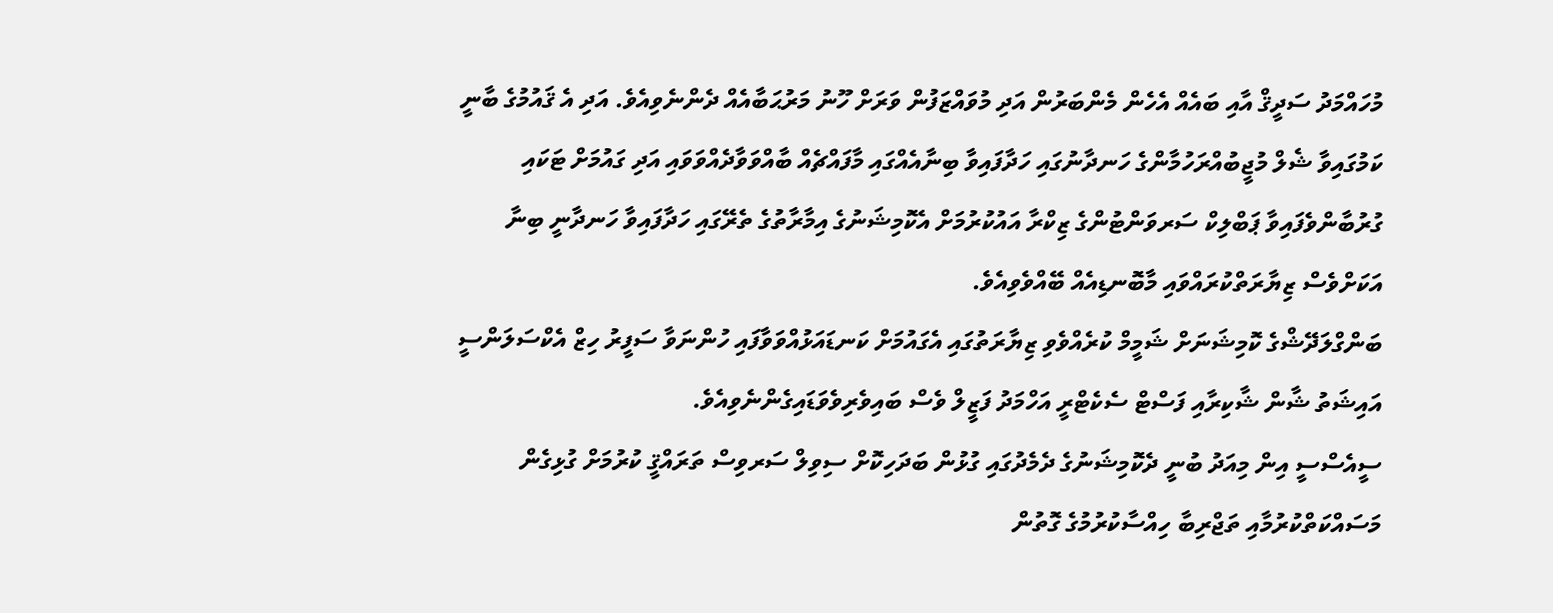މުހައްމަދު ސަދީޤް އާއި ބައެއް އެހެން މެންބަރުން އަދި މުވައްޒަފުން ވަރަށް ހޫނު މަރުޙަބާއެއް ދެންނެވިއެވެ. އަދި އެ ޤައުމުގެ ބާނީ ކަމުގައިވާ ޝެލް މުޖީބުއްރަހުމާންގެ ހަނދާނުގައި ހަދާފައިވާ ބިނާއެއްގައި މާފައްޗެއް ބާއްވަވާދެއްވަވައި އަދި ގައުމަށް ޓަކައި ގުރުބާންވެފައިވާ ޕަބްލިކް ސަރވަންޓުންގެ ޒިކްރާ އައުކުރުމަށް އެކޮމިޝަނުގެ އިމާރާތުގެ ތެރޭގައި ހަދާފައިވާ ހަނދާނީ ބިނާ އަކަށްވެސް ޒިޔާރަތްކުރައްވައި މާބޮނޑިއެއް ބޭއްވެވިއެވެ.
ބަންގްލަދޭޝްގެ ކޮމިޝަނަށް ޝަމީމް ކުރެއްވެވި ޒިޔާރަތުގައި އެގައުމަށް ކަނޑައަޅުއްވަވާފައި ހުންނަވާ ސަފީރު ހިޒް އެކްސަލަންސީ އައިޝަތު ޝާން ޝާކިރާއި ފަސްޓް ސެކެޓްރީ އަހްމަދު ފަޒީލް ވެސް ބައިވެރިވެވަޑައިގެންނެވިއެވެ.
ސީއެސްސީ އިން މިއަދު ބުނީ ދެކޮމިޝަނުގެ ދެމެދުގައި ގުޅުން ބަދަހިކޮށް ސިވިލް ސަރވިސް ތަރައްޤީ ކުރުމަށް ގުޅިގެން މަސައްކަތްކުރުމާއި ތަޖްރިބާ ހިއްސާކުރުމުގެ ގޮތުން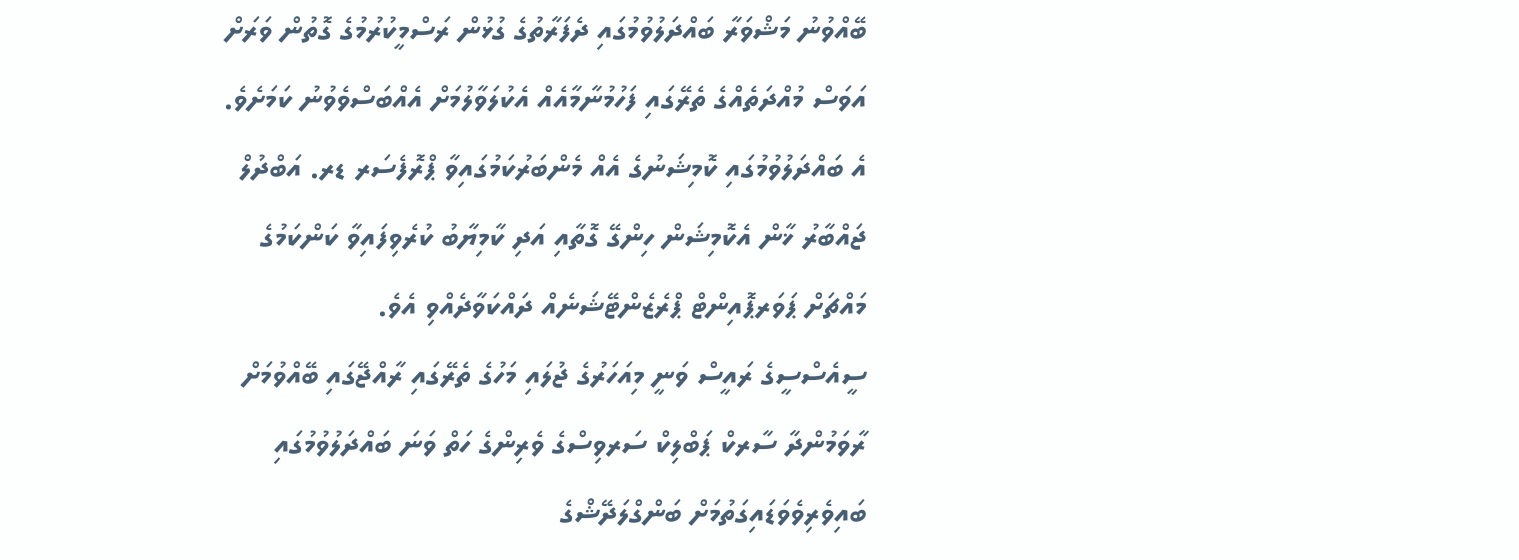ބޭއްވުނު މަޝްވަރާ ބައްދަލުވުމުގައި ދެފަރާތުގެ ގުޅުން ރަސްމީކުރުމުގެ ގޮތުން ވަރަށް އަވަސް މުއްދަތެއްގެ ތެރޭގައި ފަހުމުނާމާއެއް އެކުލަވާލުމަށް އެއްބަސްވެވުނު ކަމަށެވެ.
އެ ބައްދަލުވުމުގައި ކޮމިޝަނުގެ އެއް މެންބަރުކަމުގައިވާ ޕްރޮފެސަރ ޑރ. އަބްދުލް ޖައްބާރު ޚާން އެކޮމިޝަން ހިންގޭ ގޮތާއި އަދި ކާމިޔާބު ކުރެވިފައިވާ ކަންކަމުގެ މައްޗަށް ޕަވަރޕޮއިންޓް ޕްރެޒެންޓޭޝަނެއް ދައްކަވާދެއްވި އެވެ.
ސީއެސްސީގެ ރައީސް ވަނީ މިއަހަރުގެ ޖުލައި މަހުގެ ތެރޭގައި ރާއްޖޭގައި ބޭއްވުމަށް ރާވަމުންދާ ސާރކް ޕަބްލިކް ސަރވިސްގެ ވެރިންގެ ހަތް ވަނަ ބައްދަލުވުމުގައި ބައިވެރިވެވަޑައިގަތުމަށް ބަންގްލަދޭޝްގެ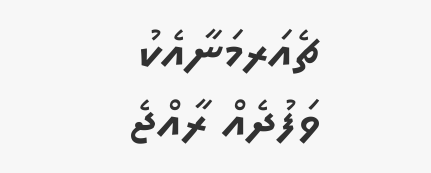ޗެއަރމަނާއެކު ވަފުދެއް ރާއްޖެ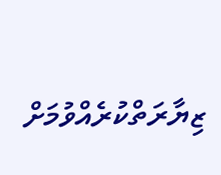ޒިޔާރަތްކުރެއްވުމަށް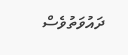ދައުވަތުވެސް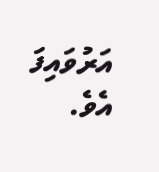އަރުވައިފަ އެވެ.